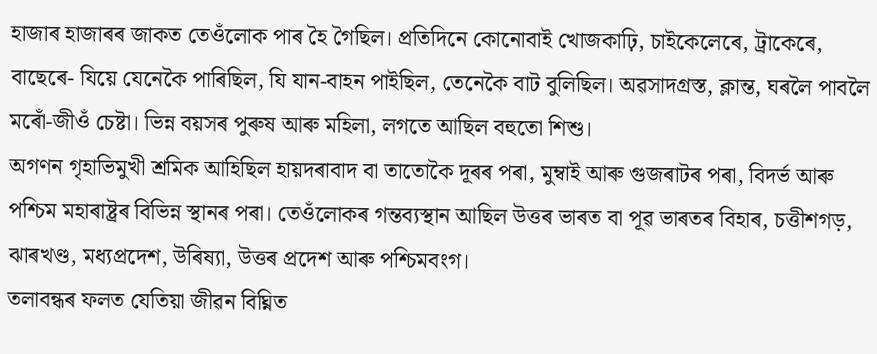হাজাৰ হাজাৰৰ জাকত তেওঁলোক পাৰ হৈ গৈছিল। প্ৰতিদিনে কোনোবাই খোজকাঢ়ি, চাইকেলেৰে, ট্ৰাকেৰে, বাছেৰে- যিয়ে যেনেকৈ পাৰিছিল, যি যান-বাহন পাইছিল, তেনেকৈ বাট বুলিছিল। অৱসাদগ্ৰস্ত, ক্লান্ত, ঘৰলৈ পাবলৈ মৰোঁ-জীওঁ চেষ্টা। ভিন্ন বয়সৰ পুৰুষ আৰু মহিলা, লগতে আছিল বহুতো শিশু।
অগণন গৃহাভিমুখী শ্ৰমিক আহিছিল হায়দৰাবাদ বা তাতোকৈ দূৰৰ পৰা, মুম্বাই আৰু গুজৰাটৰ পৰা, বিদৰ্ভ আৰু পশ্চিম মহাৰাষ্ট্ৰৰ বিভিন্ন স্থানৰ পৰা। তেওঁলোকৰ গন্তব্যস্থান আছিল উত্তৰ ভাৰত বা পূৱ ভাৰতৰ বিহাৰ, চত্তীশগড়, ঝাৰখণ্ড, মধ্যপ্ৰদেশ, উৰিষ্যা, উত্তৰ প্ৰদেশ আৰু পশ্চিমবংগ।
তলাবন্ধৰ ফলত যেতিয়া জীৱন বিঘ্নিত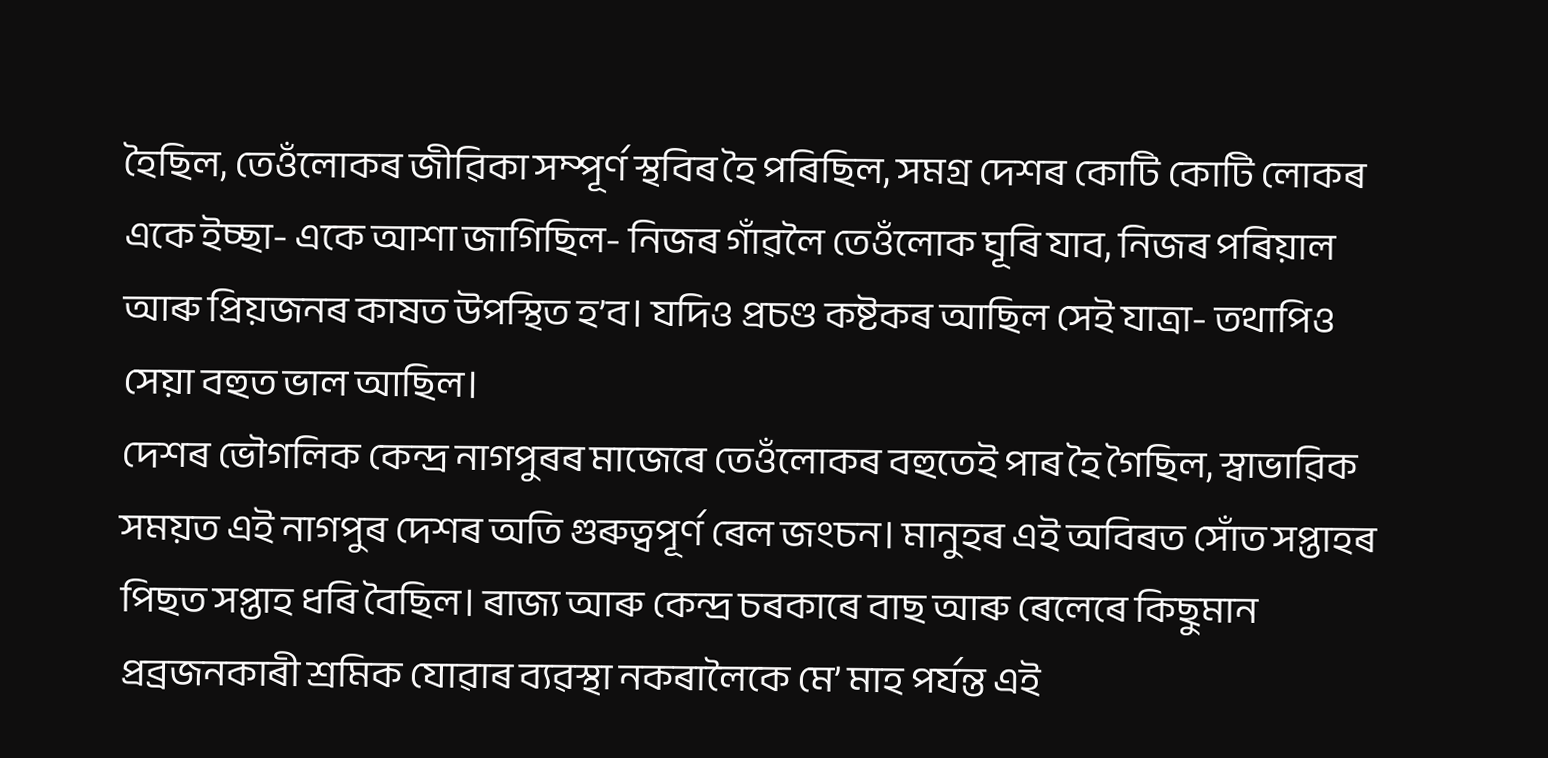হৈছিল, তেওঁলোকৰ জীৱিকা সম্পূৰ্ণ স্থবিৰ হৈ পৰিছিল, সমগ্ৰ দেশৰ কোটি কোটি লোকৰ একে ইচ্ছা- একে আশা জাগিছিল- নিজৰ গাঁৱলৈ তেওঁলোক ঘূৰি যাব, নিজৰ পৰিয়াল আৰু প্ৰিয়জনৰ কাষত উপস্থিত হ’ব। যদিও প্ৰচণ্ড কষ্টকৰ আছিল সেই যাত্ৰা- তথাপিও সেয়া বহুত ভাল আছিল।
দেশৰ ভৌগলিক কেন্দ্ৰ নাগপুৰৰ মাজেৰে তেওঁলোকৰ বহুতেই পাৰ হৈ গৈছিল, স্বাভাৱিক সময়ত এই নাগপুৰ দেশৰ অতি গুৰুত্বপূৰ্ণ ৰেল জংচন। মানুহৰ এই অবিৰত সোঁত সপ্তাহৰ পিছত সপ্তাহ ধৰি বৈছিল। ৰাজ্য আৰু কেন্দ্ৰ চৰকাৰে বাছ আৰু ৰেলেৰে কিছুমান প্ৰব্ৰজনকাৰী শ্ৰমিক যোৱাৰ ব্যৱস্থা নকৰালৈকে মে’ মাহ পৰ্যন্ত এই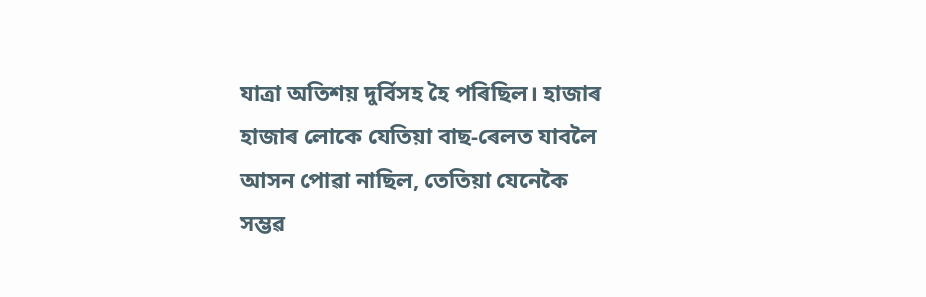যাত্ৰা অতিশয় দুৰ্বিসহ হৈ পৰিছিল। হাজাৰ হাজাৰ লোকে যেতিয়া বাছ-ৰেলত যাবলৈ আসন পোৱা নাছিল, তেতিয়া যেনেকৈ সম্ভৱ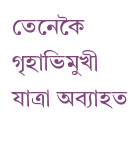তেনেকৈ গৃহাভিমুখী যাত্ৰা অব্যাহত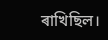ৰাখিছিল।